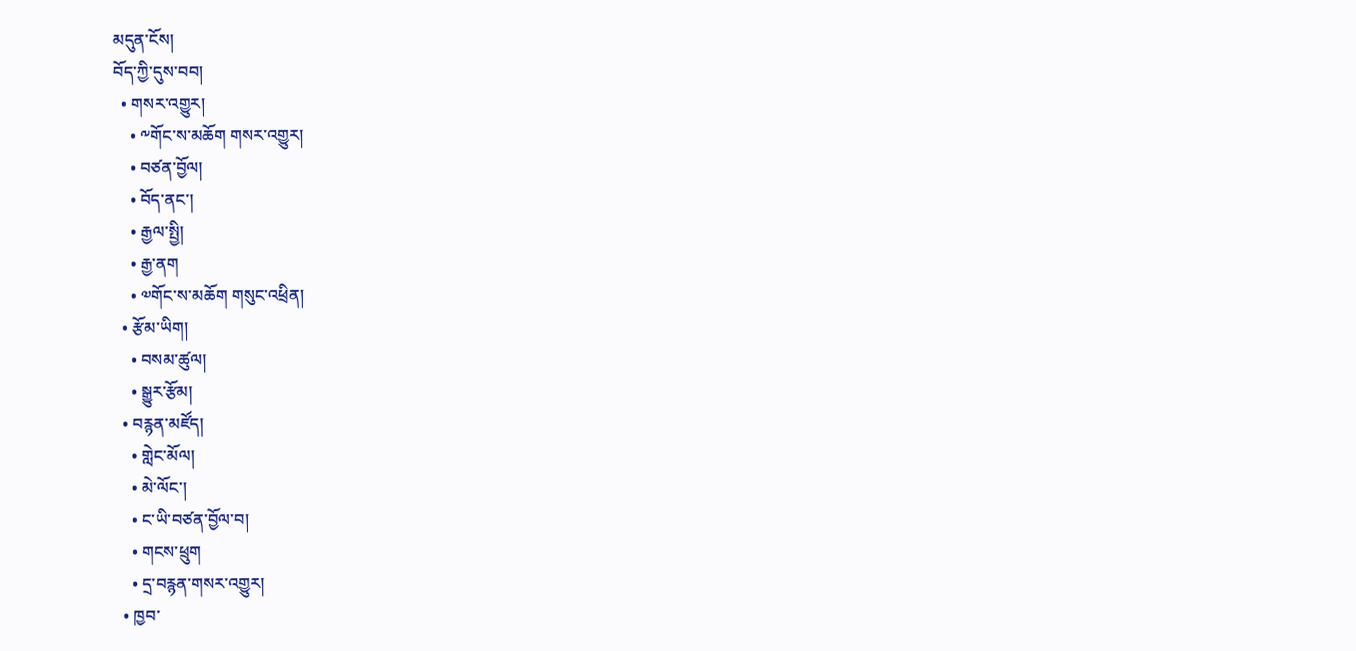མདུན་ངོས།
བོད་ཀྱི་དུས་བབ།
  • གསར་འགྱུར།
    • ༸གོང་ས་མཆོག གསར་འགྱུར།
    • བཙན་བྱོལ།
    • བོད་ནང་།
    • རྒྱལ་སྤྱི།
    • རྒྱ་ནག
    • ༧གོང་ས་མཆོག གསུང་འཕྲིན།
  • རྩོམ་ཡིག།
    • བསམ་ཚུལ།
    • སྒྱུར་རྩོམ།
  • བརྙན་མཛོད།
    • གླེང་མོལ།
    • མེ་ལོང་།
    • ང་ཡི་བཙན་བྱོལ་བ།
    • གངས་ཕྲུག
    • དྲ་བརྙན་གསར་འགྱུར།
  • ཁྱབ་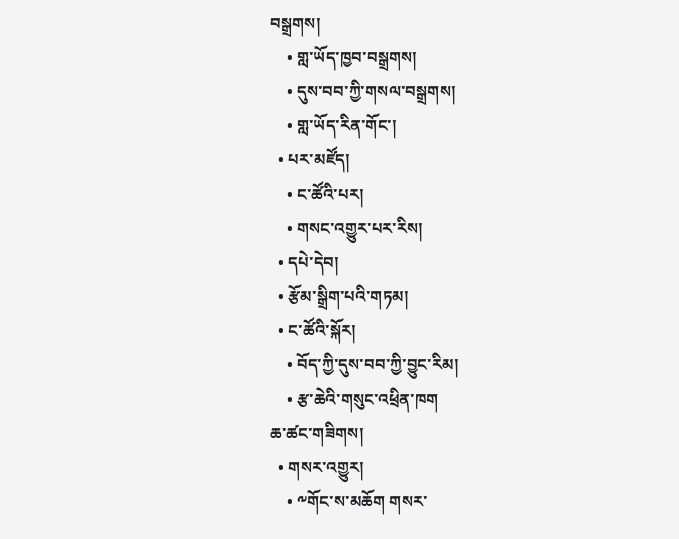བསྒྲགས།
    • གླ་ཡོད་ཁྱབ་བསྒྲགས།
    • དུས་བབ་ཀྱི་གསལ་བསྒྲགས།
    • གླ་ཡོད་རིན་གོང་།
  • པར་མཛོད།
    • ང་ཚོའི་པར།
    • གསང་འགྱུར་པར་རིས།
  • དཔེ་དེབ།
  • རྩོམ་སྒྲིག་པའི་གཏམ།
  • ང་ཚོའི་སྐོར།
    • བོད་ཀྱི་དུས་བབ་ཀྱི་བྱུང་རིམ།
    • རྩ་ཆེའི་གསུང་འཕྲིན་ཁག
ཆ་ཚང་གཟིགས།
  • གསར་འགྱུར།
    • ༸གོང་ས་མཆོག གསར་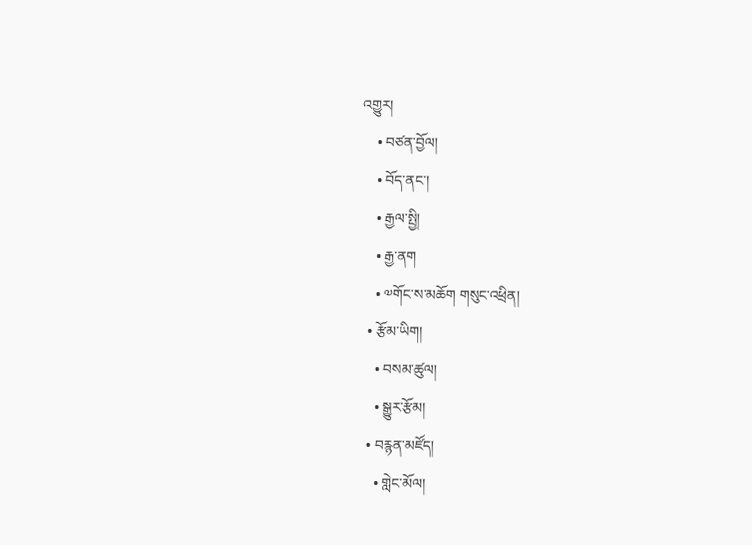འགྱུར།
    • བཙན་བྱོལ།
    • བོད་ནང་།
    • རྒྱལ་སྤྱི།
    • རྒྱ་ནག
    • ༧གོང་ས་མཆོག གསུང་འཕྲིན།
  • རྩོམ་ཡིག།
    • བསམ་ཚུལ།
    • སྒྱུར་རྩོམ།
  • བརྙན་མཛོད།
    • གླེང་མོལ།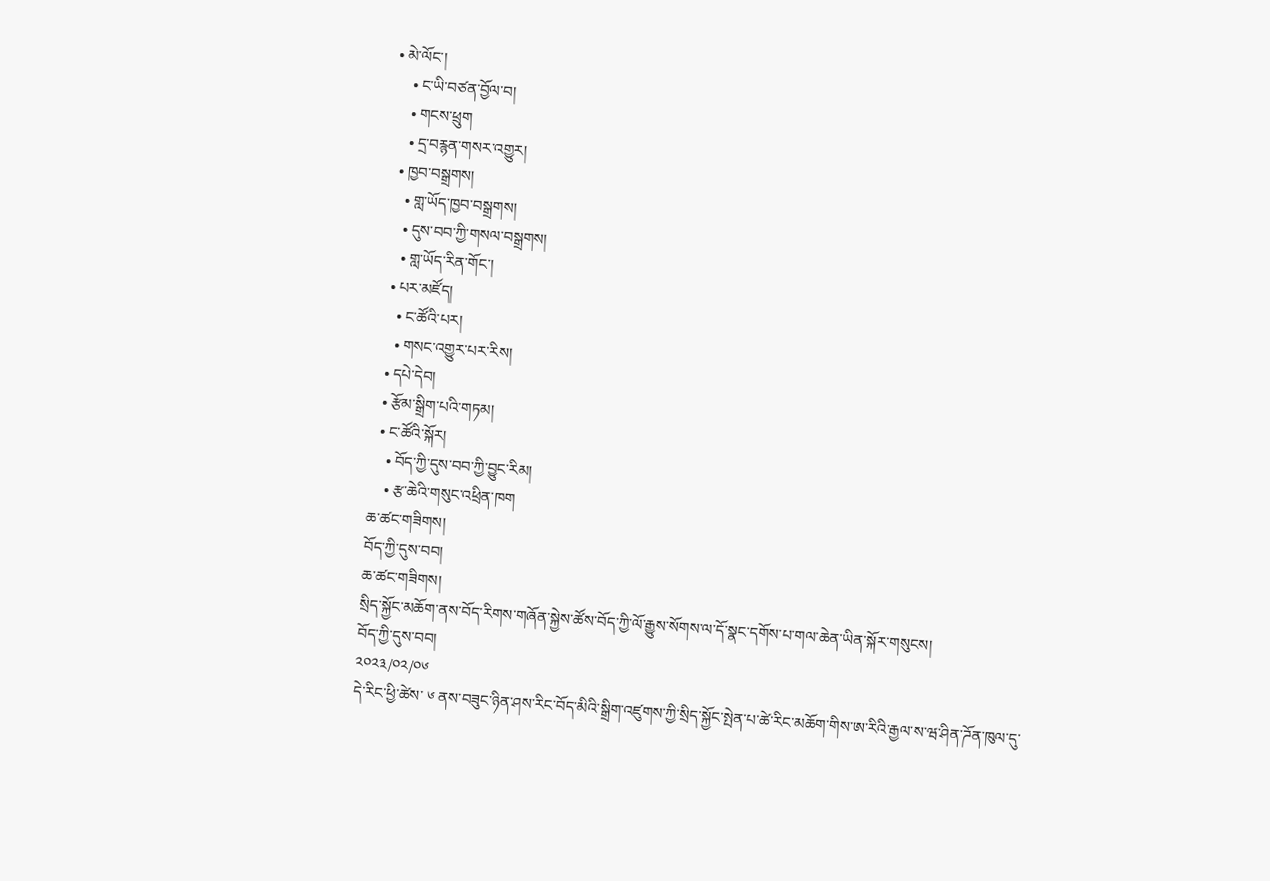• མེ་ལོང་།
    • ང་ཡི་བཙན་བྱོལ་བ།
    • གངས་ཕྲུག
    • དྲ་བརྙན་གསར་འགྱུར།
  • ཁྱབ་བསྒྲགས།
    • གླ་ཡོད་ཁྱབ་བསྒྲགས།
    • དུས་བབ་ཀྱི་གསལ་བསྒྲགས།
    • གླ་ཡོད་རིན་གོང་།
  • པར་མཛོད།
    • ང་ཚོའི་པར།
    • གསང་འགྱུར་པར་རིས།
  • དཔེ་དེབ།
  • རྩོམ་སྒྲིག་པའི་གཏམ།
  • ང་ཚོའི་སྐོར།
    • བོད་ཀྱི་དུས་བབ་ཀྱི་བྱུང་རིམ།
    • རྩ་ཆེའི་གསུང་འཕྲིན་ཁག
ཆ་ཚང་གཟིགས།
བོད་ཀྱི་དུས་བབ།
ཆ་ཚང་གཟིགས།
སྲིད་སྐྱོང་མཆོག་ནས་བོད་རིགས་གཞོན་སྐྱེས་ཚོས་བོད་ཀྱི་ལོ་རྒྱུས་སོགས་ལ་དོ་སྣང་དགོས་པ་གལ་ཆེན་ཡིན་སྐོར་གསུངས།
བོད་ཀྱི་དུས་བབ།
༢༠༢༣/༠༢/༠༦
དེ་རིང་ཕྱི་ཚེས་ ༦ ནས་བཟུང་ཉིན་ཤས་རིང་བོད་མིའི་སྒྲིག་འཛུགས་ཀྱི་སྲིད་སྐྱོང་སྤེན་པ་ཚེ་རིང་མཆོག་གིས་ཨ་རིའི་རྒྱལ་ས་ཝ་ཤིན་ཌོན་ཁུལ་དུ་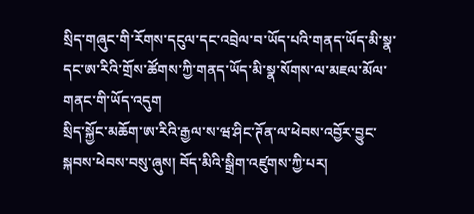སྲིད་གཞུང་གི་རོགས་དངུལ་དང་འབྲེལ་བ་ཡོད་པའི་གནད་ཡོད་མི་སྣ་དང་ཨ་རིའི་གྲོས་ཚོགས་ཀྱི་གནད་ཡོད་མི་སྣ་སོགས་ལ་མཇལ་མོལ་གནང་གི་ཡོད་འདུག
སྲིད་སྐྱོང་མཆོག་ཨ་རིའི་རྒྱལ་ས་ཝ་ཤིང་ཊོན་ལ་ཕེབས་འབྱོར་བྱུང་སྐབས་ཕེབས་བསུ་ཞུས། བོད་མིའི་སྒྲིག་འཛུགས་ཀྱི་པར།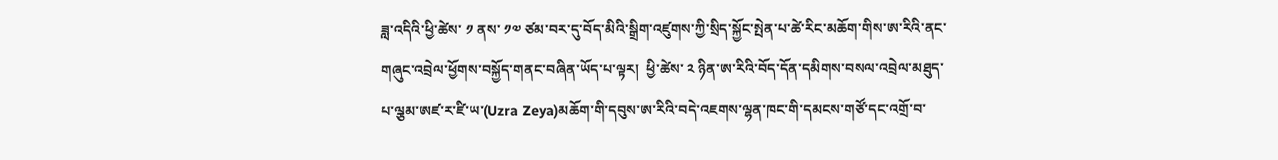ཟླ་འདིའི་ཕྱི་ཚེས་ ༡ ནས་ ༡༧ ཙམ་བར་དུ་བོད་མིའི་སྒྲིག་འཛུགས་ཀྱི་སྲིད་སྐྱོང་སྤེན་པ་ཚེ་རིང་མཆོག་གིས་ཨ་རིའི་ནང་གཞུང་འབྲེལ་ཕྱོགས་བསྐྱོད་གནང་བཞིན་ཡོད་པ་ལྟར།  ཕྱི་ཚེས་ ༢ ཉིན་ཨ་རིའི་བོད་དོན་དམིགས་བསལ་འབྲེལ་མཐུད་པ་ལྕམ་ཨཛ་ར་ཛི་ཡ་(Uzra Zeya)མཆོག་གི་དབུས་ཨ་རིའི་བདེ་འཇགས་ལྷན་ཁང་གི་དམངས་གཙོ་དང་འགྲོ་བ་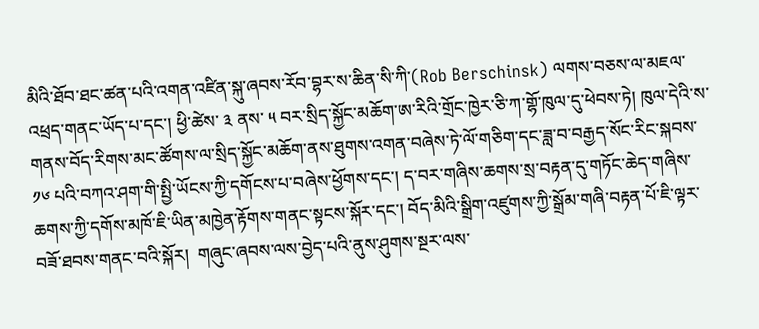མིའི་ཐོབ་ཐང་ཚན་པའི་འགན་འཛིན་སྐུ་ཞབས་རོབ་བྷར་ས་ཆིན་སི་ཀི་(Rob Berschinsk) ལགས་བཅས་ལ་མཇལ་འཕྲད་གནང་ཡོད་པ་དང་། ཕྱི་ཚེས་ ༣ ནས་ ༥ བར་སྲིད་སྐྱོང་མཆོག་ཨ་རིའི་གྲོང་ཁྱེར་ཅི་ཀ་གྷོ་ཁུལ་དུ་ཕེབས་ཏེ། ཁུལ་དེའི་ས་གནས་བོད་རིགས་མང་ཚོགས་ལ་སྲིད་སྐྱོང་མཆོག་ནས་ཐུགས་འགན་བཞེས་ཏེ་ལོ་གཅིག་དང་ཟླ་བ་བརྒྱད་སོང་རིང་སྐབས་ ༡༦ པའི་བཀའ་ཤག་གི་སྤྱི་ཡོངས་ཀྱི་དགོངས་པ་བཞེས་ཕྱོགས་དང་། ད་བར་གཞིས་ཆགས་སྲ་བརྟན་དུ་གཏོང་ཆེད་གཞིས་ཆགས་ཀྱི་དགོས་མཁོ་ཇི་ཡིན་མཁྱེན་རྟོགས་གནང་སྟངས་སྐོར་དང་། བོད་མིའི་སྒྲིག་འཛུགས་ཀྱི་སྒྲོམ་གཞི་བརྟན་པོ་ཇི་ལྟར་བཟོ་ཐབས་གནང་བའི་སྐོར།  གཞུང་ཞབས་ལས་བྱེད་པའི་ནུས་ཤུགས་སྔར་ལས་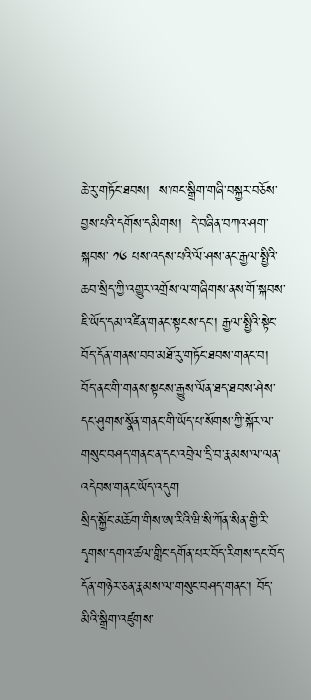ཆེ་རུ་གཏོང་ཐབས།  ས་ཁང་སྒྲིག་གཞི་བསྐྱར་བཅོས་བྱས་པའི་དགོས་དམིགས།  དེ་བཞིན་བཀའ་ཤག་སྐབས་ ༡༦ པས་འདས་པའི་ལོ་ཤས་ནང་རྒྱལ་སྤྱིའི་ཆབ་སྲིད་ཀྱི་འགྱུར་འགྲོས་ལ་གཞིགས་ནས་གོ་སྐབས་ཇི་ཡོད་དམ་འཛིན་གནང་སྟངས་དང་། རྒྱལ་སྤྱིའི་སྟེང་བོད་དོན་གནས་བབ་མཐོ་རུ་གཏོང་ཐབས་གནང་བ།  བོད་ནང་གི་གནས་སྟངས་རྒྱུས་ལོན་ཐད་ཐབས་ཤེས་དང་ཤུགས་སྣོན་གནང་གི་ཡོད་པ་སོགས་ཀྱི་སྐོར་ལ་གསུང་བཤད་གནང་ན་དང་འབྲེལ་དྲི་བ་རྣམས་ལ་ལན་འདེབས་གནང་ཡོད་འདུག
སྲིད་སྐྱོང་མཆོག་གིས་ཨ་རིའི་ཝི་སི་ཀོན་སིན་གྱི་རི་དྭགས་དགའ་ཚལ་གླིང་དགོན་པར་བོད་རིགས་དང་བོད་དོན་གཉེར་ཅན་རྣམས་ལ་གསུང་བཤད་གནང་། བོད་མིའི་སྒྲིག་འཛུགས་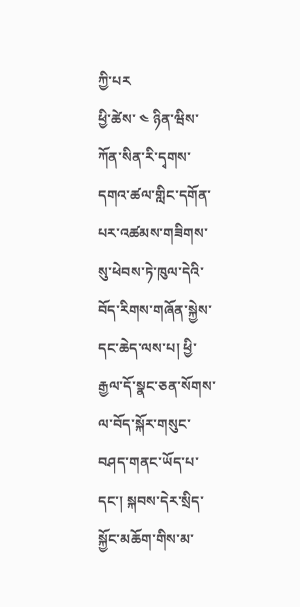ཀྱི་པར
ཕྱི་ཚེས་ ༤ ཉིན་ཝིས་ཀོན་སིན་རི་དྭགས་དགའ་ཚལ་གླིང་དགོན་པར་འཚམས་གཟིགས་སུ་ཕེབས་ཏེ་ཁུལ་དེའི་བོད་རིགས་གཞོན་སྐྱེས་དང་ཆེད་ལས་པ། ཕྱི་རྒྱལ་དོ་སྣང་ཅན་སོགས་ལ་བོད་སྐོར་གསུང་བཤད་གནང་ཡོད་པ་དང་། སྐབས་དེར་སྲིད་སྐྱོང་མཆོག་གིས་མ་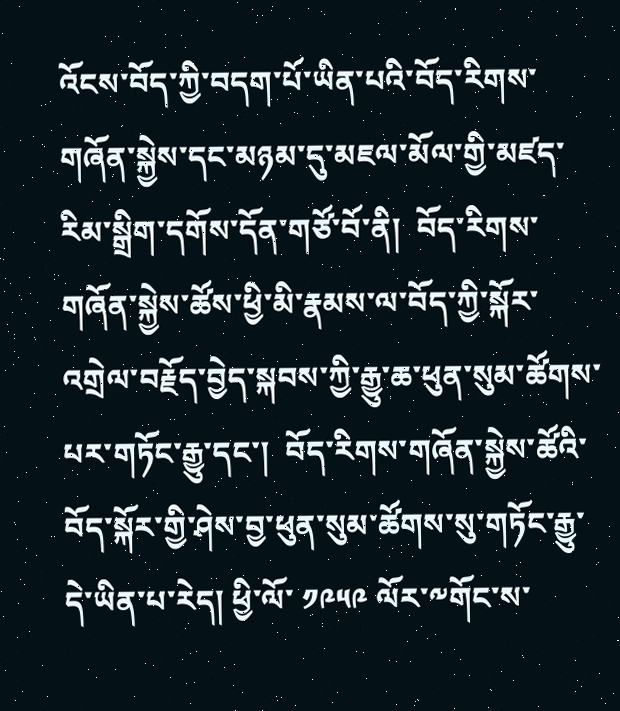འོངས་བོད་ཀྱི་བདག་པོ་ཡིན་པའི་བོད་རིགས་གཞོན་སྐྱེས་དང་མཉམ་དུ་མཇལ་མོལ་གྱི་མཛད་རིམ་སྒྲིག་དགོས་དོན་གཙོ་བོ་ནི།  བོད་རིགས་གཞོན་སྐྱེས་ཚོས་ཕྱི་མི་རྣམས་ལ་བོད་ཀྱི་སྐོར་འགྲེལ་བརྗོད་བྱེད་སྐབས་ཀྱི་རྒྱུ་ཆ་ཕུན་སུམ་ཚོགས་པར་གཏོང་རྒྱུ་དང་།  བོད་རིགས་གཞོན་སྐྱེས་ཚོའི་བོད་སྐོར་གྱི་ཤེས་བྱ་ཕུན་སུམ་ཚོགས་སུ་གཏོང་རྒྱུ་དེ་ཡིན་པ་རེད། ཕྱི་ལོ་ ༡༩༥༩ ལོར་༸གོང་ས་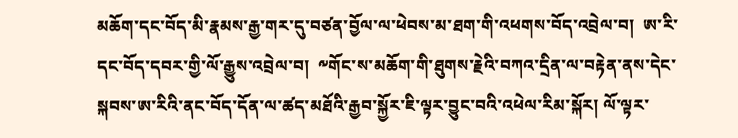མཆོག་དང་བོད་མི་རྣམས་རྒྱ་གར་དུ་བཙན་བྱོལ་ལ་ཕེབས་མ་ཐག་གི་འཕགས་བོད་འབྲེལ་བ།  ཨ་རི་དང་བོད་དབར་གྱི་ལོ་རྒྱུས་འབྲེལ་བ།  ༸གོང་ས་མཆོག་གི་ཐུགས་རྗེའི་བཀའ་དྲིན་ལ་བརྟེན་ནས་དེང་སྐབས་ཨ་རིའི་ནང་བོད་དོན་ལ་ཚད་མཐོའི་རྒྱབ་སྐྱོར་ཇི་ལྟར་བྱུང་བའི་འཕེལ་རིམ་སྐོར། ལོ་ལྟར་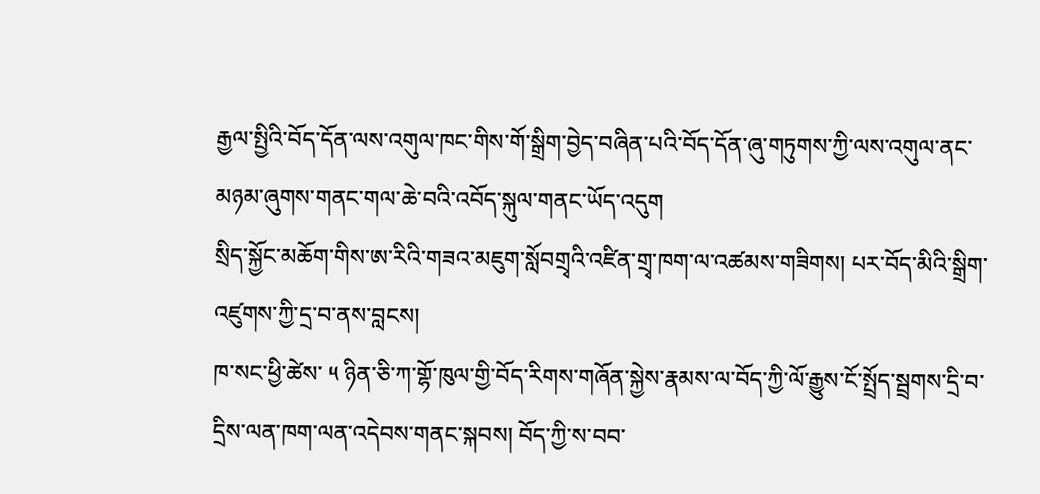རྒྱལ་སྤྱིའི་བོད་དོན་ལས་འགུལ་ཁང་གིས་གོ་སྒྲིག་བྱེད་བཞིན་པའི་བོད་དོན་ཞུ་གཏུགས་ཀྱི་ལས་འགུལ་ནང་མཉམ་ཞུགས་གནང་གལ་ཆེ་བའི་འབོད་སྐུལ་གནང་ཡོད་འདུག
སྲིད་སྐྱོང་མཆོག་གིས་ཨ་རིའི་གཟའ་མཇུག་སློབགྲྭའི་འཛིན་གྲྭ་ཁག་ལ་འཚམས་གཟིགས། པར་བོད་མིའི་སྒྲིག་འཛུགས་ཀྱི་དྲ་བ་ནས་བླངས།
ཁ་སང་ཕྱི་ཚེས་ ༥ ཉིན་ཅི་ཀ་གྷོ་ཁུལ་གྱི་བོད་རིགས་གཞོན་སྐྱེས་རྣམས་ལ་བོད་ཀྱི་ལོ་རྒྱུས་ངོ་སྤྲོད་སྦྲགས་དྲི་བ་དྲིས་ལན་ཁག་ལན་འདེབས་གནང་སྐབས། བོད་ཀྱི་ས་བབ་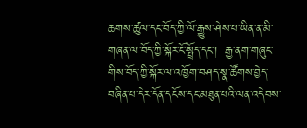ཆགས་ཚུལ་དང་བོད་ཀྱི་ལོ་རྒྱུས་ཤེས་པ་ཡིན་ན་མི་གཞན་ལ་བོད་ཀྱི་སྐོར་ངོ་སྤྲོད་དང་།  རྒྱ་ནག་གཞུང་གིས་བོད་ཀྱི་སྐོར་ལ་འཁྱོག་བཤད་སྣ་ཚོགས་བྱེད་བཞིན་པ་དེར་དོན་དངོས་དང་མཐུན་པའི་ལན་འདེབས་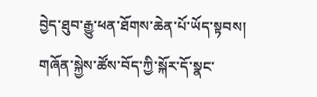བྱེད་ཐུབ་རྒྱུ་ཕན་ཐོགས་ཆེན་པོ་ཡོད་སྟབས། གཞོན་སྐྱེས་ཚོས་བོད་ཀྱི་སྐོར་དོ་སྣང་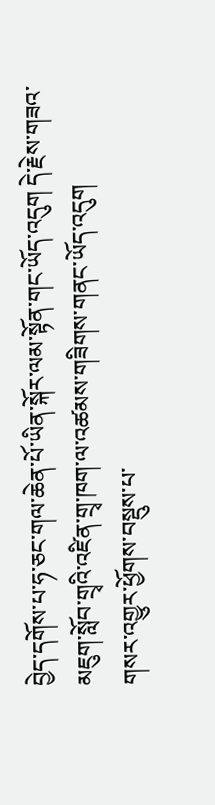བྱེད་དགོས་པ་ཧ་ཅང་གལ་ཆེན་པོ་ཡིན་སྐོར་ལམ་སྟོན་གང་ཡོད་འདུག དེ་རྗེས་གཟའ་མཇུག་སློབ་གྲྭའི་འཛིན་གྲྭ་ཁག་ལ་འཚམས་གཟིགས་གནང་ཡོད་འདུག
གསར་འགྱུར་ཕྱོགས་བསྡུས་པ་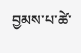བྱམས་པ་ཚེ་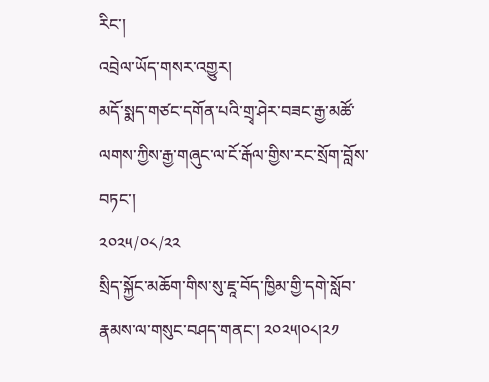རིང་།
འབྲེལ་ཡོད་གསར་འགྱུར།
མདོ་སྨད་གཙང་དགོན་པའི་གྲྭ་ཤེར་བཟང་རྒྱ་མཚོ་ལགས་ཀྱིས་རྒྱ་གཞུང་ལ་ངོ་རྒོལ་གྱིས་རང་སྲོག་བློས་བཏང་།
༢༠༢༥/༠༨/༢༢
སྲིད་སྐྱོང་མཆོག་གིས་སུ་ཇཱ་བོད་ཁྱིམ་གྱི་དགེ་སློབ་རྣམས་ལ་གསུང་བཤད་གནང་། ༢༠༢༥།༠༨།༢༡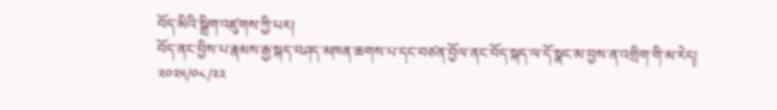བོད་མིའི་སྒྲིག་འཛུགས་ཀྱི་པར།
བོད་ནང་བྱིས་པ་རྣམས་རྒྱ་སྐད་བཤད་མཁན་ཆགས་པ་དང་བཙན་བྱོལ་ནང་བོད་སྐད་ལ་དོ་སྣང་མ་བྱས་ན་འགྲིག་གི་མ་རེད།
༢༠༢༥/༠༨/༢༢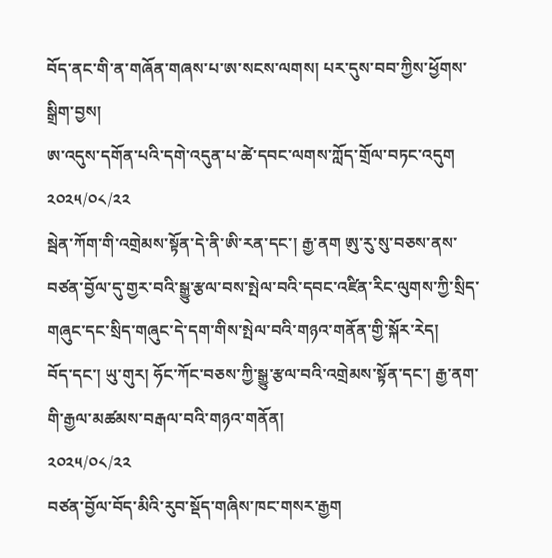བོད་ནང་གི་ན་གཞོན་གཞས་པ་ཨ་སངས་ལགས། པར་དུས་བབ་ཀྱིས་ཕྱོགས་སྒྲིག་བྱས།
ཨ་འདུས་དགོན་པའི་དགེ་འདུན་པ་ཚེ་དབང་ལགས་ཀློད་གྲོལ་བཏང་འདུག
༢༠༢༥/༠༨/༢༢
སྦེན་ཀོག་གི་འགྲེམས་སྟོན་དེ་ནི་ཨི་རན་དང་། རྒྱ་ནག ཨུ་རུ་སུ་བཅས་ནས་བཙན་བྱོལ་དུ་གྱར་བའི་སྒྱུ་རྩལ་བས་སྤེལ་བའི་དབང་འཛིན་རིང་ལུགས་ཀྱི་སྲིད་གཞུང་དང་སྲིད་གཞུང་དེ་དག་གིས་སྤེལ་བའི་གཉའ་གནོན་གྱི་སྐོར་རེད།
བོད་དང་། ཡུ་གུར། ཧོང་ཀོང་བཅས་ཀྱི་སྒྱུ་རྩལ་བའི་འགྲེམས་སྟོན་དང་། རྒྱ་ནག་གི་རྒྱལ་མཚམས་བརྒལ་བའི་གཉའ་གནོན།
༢༠༢༥/༠༨/༢༢
བཙན་བྱོལ་བོད་མིའི་རུབ་སྡོད་གཞིས་ཁང་གསར་རྒྱག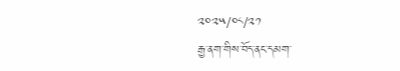༢༠༢༥/༠༨/༢༡
རྒྱ་ནག་གིས་བོད་ནང་དམག་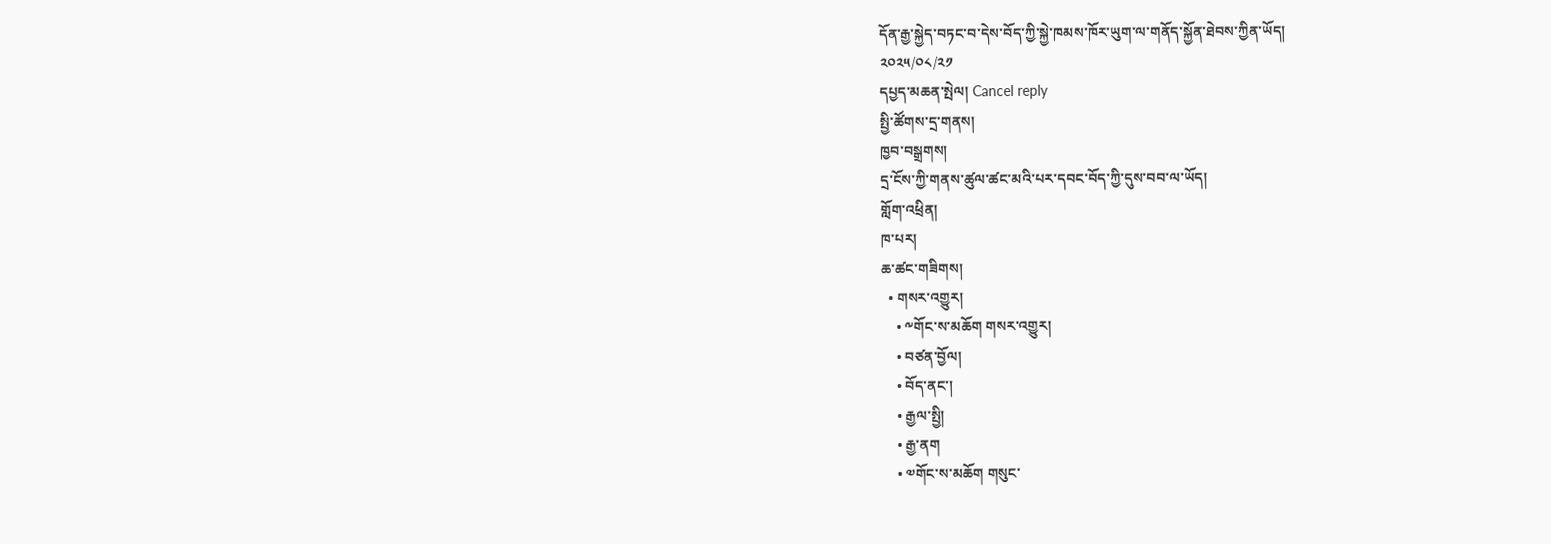དོན་རྒྱ་སྐྱེད་བཏང་བ་དེས་བོད་ཀྱི་སྐྱེ་ཁམས་ཁོར་ཡུག་ལ་གནོད་སྐྱོན་ཐེབས་ཀྱིན་ཡོད།
༢༠༢༥/༠༨/༢༡
དཔྱད་མཆན་སྤེལ། Cancel reply
སྤྱི་ཚོགས་དྲ་གནས།
ཁྱབ་བསྒྲགས།
དྲ་ངོས་ཀྱི་གནས་ཚུལ་ཚང་མའི་པར་དབང་བོད་ཀྱི་དུས་བབ་ལ་ཡོད།
གློག་འཕྲིན།
ཁ་པར།
ཆ་ཚང་གཟིགས།
  • གསར་འགྱུར།
    • ༸གོང་ས་མཆོག གསར་འགྱུར།
    • བཙན་བྱོལ།
    • བོད་ནང་།
    • རྒྱལ་སྤྱི།
    • རྒྱ་ནག
    • ༧གོང་ས་མཆོག གསུང་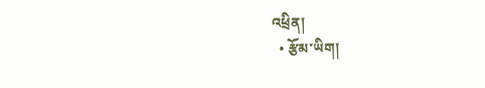འཕྲིན།
  • རྩོམ་ཡིག།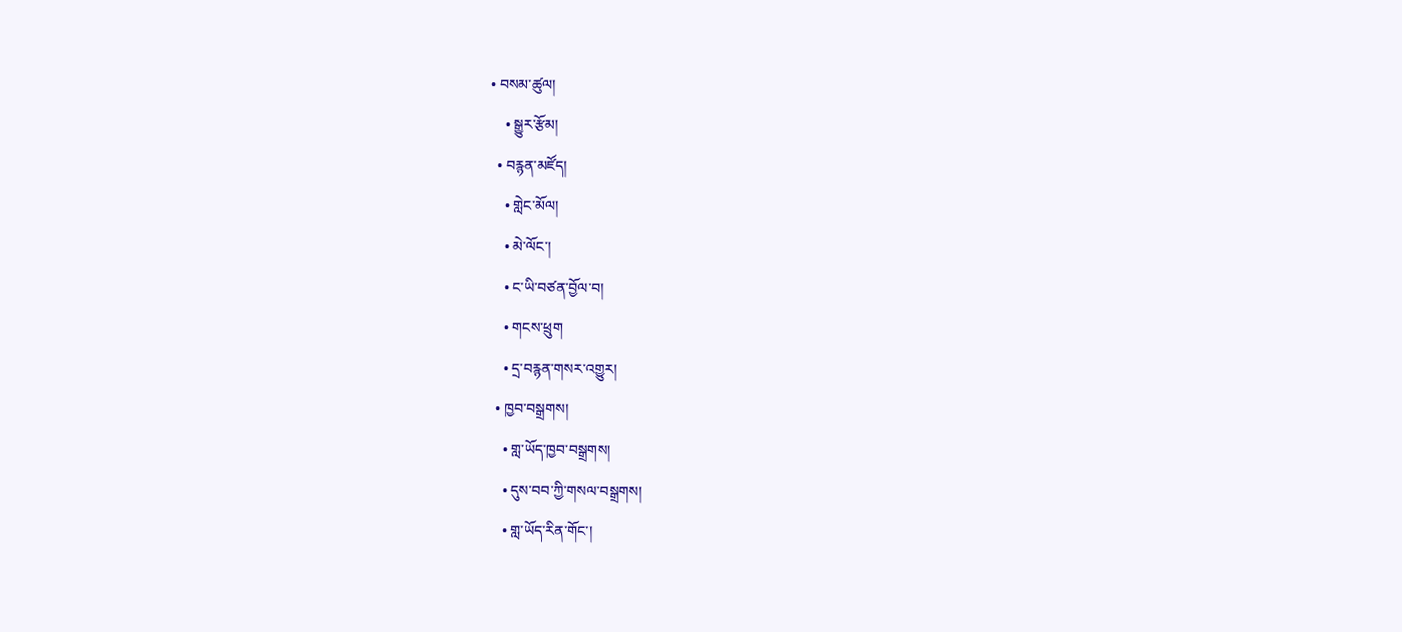• བསམ་ཚུལ།
    • སྒྱུར་རྩོམ།
  • བརྙན་མཛོད།
    • གླེང་མོལ།
    • མེ་ལོང་།
    • ང་ཡི་བཙན་བྱོལ་བ།
    • གངས་ཕྲུག
    • དྲ་བརྙན་གསར་འགྱུར།
  • ཁྱབ་བསྒྲགས།
    • གླ་ཡོད་ཁྱབ་བསྒྲགས།
    • དུས་བབ་ཀྱི་གསལ་བསྒྲགས།
    • གླ་ཡོད་རིན་གོང་།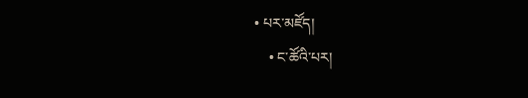• པར་མཛོད།
    • ང་ཚོའི་པར།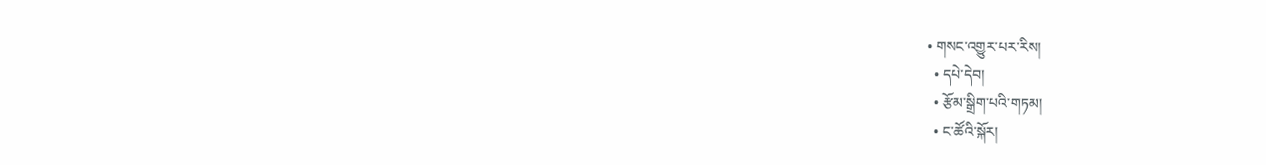• གསང་འགྱུར་པར་རིས།
  • དཔེ་དེབ།
  • རྩོམ་སྒྲིག་པའི་གཏམ།
  • ང་ཚོའི་སྐོར།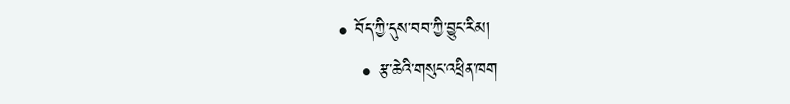• བོད་ཀྱི་དུས་བབ་ཀྱི་བྱུང་རིམ།
    • རྩ་ཆེའི་གསུང་འཕྲིན་ཁག